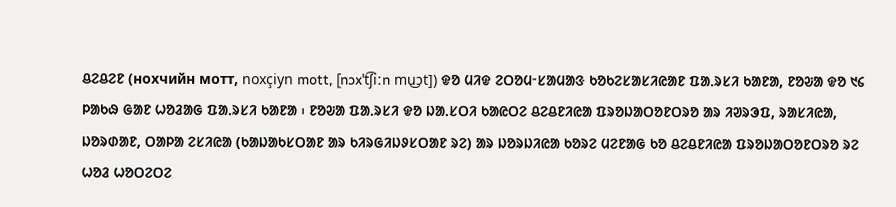ᱪᱮᱪᱮᱱ (нохчийн мотт, noxçiyn mott, [nɔxˈt͡ʃiːn mu͜ɔt]) ᱫᱚ ᱢᱤᱫ ᱮᱛᱚᱢᱼᱥᱟᱢᱟᱝ ᱠᱚᱠᱮᱥᱟᱥᱤᱭᱟᱱ ᱯᱟᱹᱨᱥᱤ ᱠᱟᱱᱟ, ᱱᱚᱶᱟ ᱫᱚ ᱑᱔ ᱞᱟᱠᱷ ᱜᱟᱱ ᱦᱚᱲᱟᱜ ᱯᱟᱹᱨᱥᱤ ᱠᱟᱱᱟ ᱾ ᱱᱚᱶᱟ ᱯᱟᱹᱨᱥᱤ ᱫᱚ ᱡᱟᱹᱥᱛᱤ ᱠᱟᱭᱛᱮ ᱪᱮᱪᱱᱤᱭᱟ ᱯᱨᱚᱡᱟᱛᱚᱱᱛᱨᱚ ᱟᱨ ᱤᱣᱨᱳᱯ, ᱨᱟᱥᱤᱭᱟ, ᱡᱚᱨᱰᱟᱱ, ᱛᱟᱞᱟ ᱮᱥᱤᱭᱟ (ᱠᱟᱡᱟᱠᱥᱛᱟᱱ ᱟᱨ ᱠᱤᱨᱜᱤᱡᱽᱥᱛᱟᱱ ᱨᱮ) ᱟᱨ ᱡᱚᱨᱡᱤᱭᱟ ᱠᱚᱨᱮ ᱢᱮᱱᱟᱜ ᱠᱚ ᱪᱮᱪᱱᱤᱭᱟ ᱯᱨᱚᱡᱟᱛᱚᱱᱛᱨᱚ ᱨᱮ ᱦᱚᱲ ᱦᱚᱛᱮᱛᱮ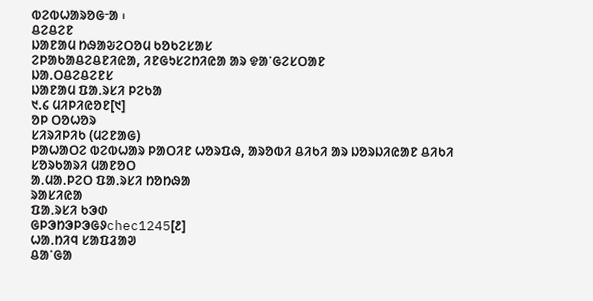ᱵᱮᱵᱦᱟᱨᱚᱜᱼᱟ ᱾
ᱪᱮᱪᱮᱱ
ᱡᱟᱱᱟᱢ ᱴᱷᱟᱶᱮᱛᱚᱢ ᱠᱚᱠᱮᱥᱟᱥ
ᱮᱞᱟᱠᱟᱪᱮᱪᱱᱤᱭᱟ, ᱤᱱᱜᱩᱥᱮᱴᱤᱭᱟ ᱟᱨ ᱫᱟᱸᱜᱮᱥᱛᱟᱱ
ᱡᱟᱹᱛᱪᱮᱪᱮᱱᱥ
ᱡᱟᱱᱟᱢ ᱯᱟᱹᱨᱥᱤ ᱞᱮᱠᱟ
᱑.᱔ ᱢᱤᱞᱤᱭᱚᱱ[᱑]
ᱚᱞ ᱛᱚᱦᱚᱨ
ᱥᱤᱨᱤᱞᱤᱠ (ᱢᱮᱱᱟᱜ)
ᱞᱟᱦᱟᱛᱮ ᱵᱮᱵᱦᱟᱨ ᱞᱟᱛᱤᱱ ᱦᱚᱨᱯᱷ, ᱟᱨᱚᱵᱤ ᱪᱤᱠᱤ ᱟᱨ ᱡᱚᱨᱡᱤᱭᱟᱱ ᱪᱤᱠᱤ
ᱥᱚᱨᱠᱟᱨᱤ ᱢᱟᱱᱚᱛ
ᱟᱹᱢᱟᱹᱞᱮᱛ ᱯᱟᱹᱨᱥᱤ ᱴᱚᱴᱷᱟ
ᱨᱟᱥᱤᱭᱟ
ᱯᱟᱹᱨᱥᱤ ᱠᱳᱰ
ᱜᱞᱳᱴᱳᱞᱳᱜᱽchec1245[᱒]
ᱦᱟᱹᱴᱤᱧ ᱥᱟᱯᱲᱟᱣ
ᱪᱟᱸᱜᱟ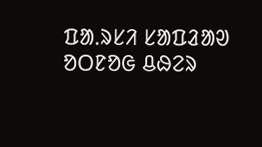ᱯᱟᱹᱨᱥᱤ ᱥᱟᱯᱲᱟᱣ
ᱚᱛᱱᱚᱜ ᱪᱷᱮᱨ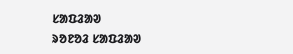ᱥᱟᱯᱲᱟᱣ
ᱨᱚᱱᱚᱲ ᱥᱟᱯᱲᱟᱣ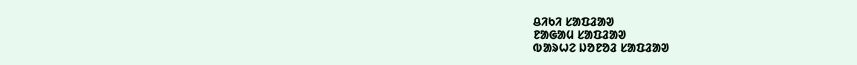ᱪᱤᱠᱤ ᱥᱟᱯᱲᱟᱣ
ᱱᱟᱜᱟᱢ ᱥᱟᱯᱲᱟᱣ
ᱵᱟᱨᱦᱮ ᱡᱚᱱᱚᱲ ᱥᱟᱯᱲᱟᱣ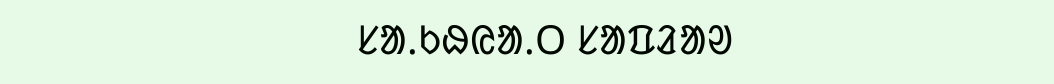ᱥᱟᱹᱠᱷᱭᱟᱹᱛ ᱥᱟᱯᱲᱟᱣ